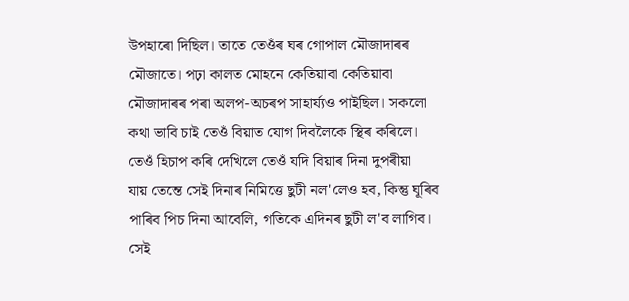উপহাৰো দিছিল। তাতে তেওঁৰ ঘৰ গোপাল মৌজাদাৰৰ
মৌজাতে। পঢ়া কালত মোহনে কেতিয়াবা কেতিয়াবা
মৌজাদাৰৰ পৰা অলপ-অচৰপ সাহাৰ্য্যও পাইছিল। সকলো
কথা ভাবি চাই তেওঁ বিয়াত যোগ দিবলৈকে স্থিৰ কৰিলে।
তেওঁ হিচাপ কৰি দেখিলে তেওঁ যদি বিয়াৰ দিনা দুপৰীয়া
যায় তেন্তে সেই দিনাৰ নিমিত্তে ছুটী নল'লেও হব, কিন্তু ঘূৰিব
পাৰিব পিচ দিনা আবেলি, গতিকে এদিনৰ ছুটী ল'ব লাগিব।
সেই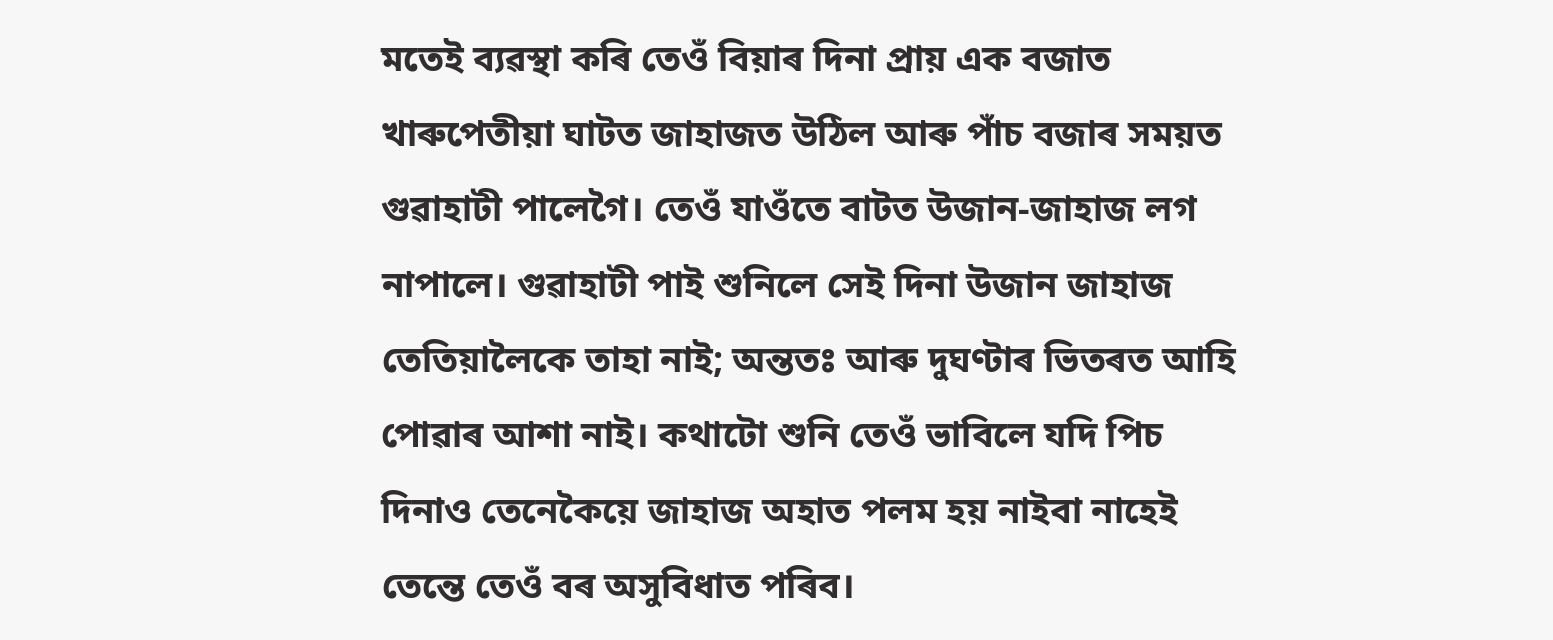মতেই ব্যৱস্থা কৰি তেওঁ বিয়াৰ দিনা প্ৰায় এক বজাত
খাৰুপেতীয়া ঘাটত জাহাজত উঠিল আৰু পাঁচ বজাৰ সময়ত
গুৱাহাটী পালেগৈ। তেওঁ যাওঁতে বাটত উজান-জাহাজ লগ
নাপালে। গুৱাহাটী পাই শুনিলে সেই দিনা উজান জাহাজ
তেতিয়ালৈকে তাহা নাই; অন্ততঃ আৰু দুঘণ্টাৰ ভিতৰত আহি
পোৱাৰ আশা নাই। কথাটো শুনি তেওঁ ভাবিলে যদি পিচ
দিনাও তেনেকৈয়ে জাহাজ অহাত পলম হয় নাইবা নাহেই
তেন্তে তেওঁ বৰ অসুবিধাত পৰিব।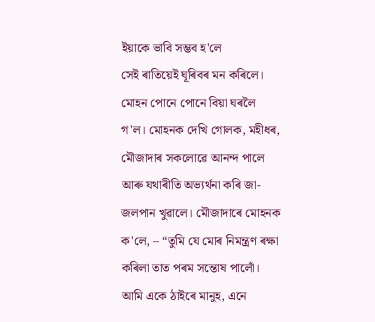ইয়াকে ভাবি সম্ভব হ'লে
সেই ৰাতিয়েই ঘূৰিবৰ মন কৰিলে।
মোহন পোনে পোনে বিয়া ঘৰলৈ গ'ল। মোহনক দেখি গোলক, মহীধৰ, মৌজাদাৰ সকলোৱে আনন্দ পালে আৰু যথাৰীতি অভ্যৰ্থনা কৰি জা-জলপান খুৱালে। মৌজাদাৰে মোহনক ক'লে, – “তুমি যে মোৰ নিমন্ত্ৰণ ৰক্ষা কৰিলা তাত পৰম সন্তোষ পালোঁ। আমি একে ঠাইৰে মানুহ, এনে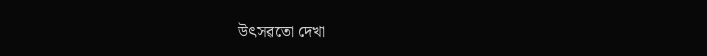উৎসৱতো দেখা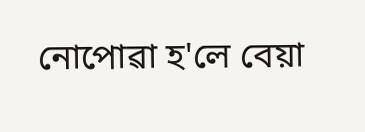নোপোৱা হ'লে বেয়া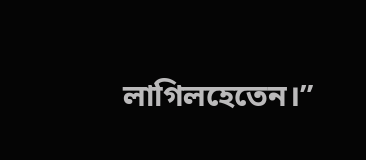লাগিলহেতেন।”